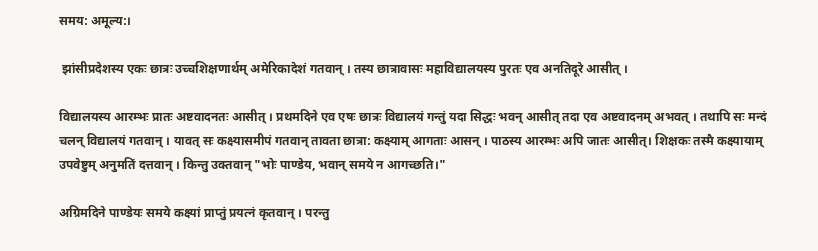समय: अमूल्य:।

 झांसीप्रदेशस्य एकः छात्रः उच्चशिक्षणार्थम् अमेरिकादेशं गतवान् । तस्य छात्रावासः महाविद्यालयस्य पुरतः एव अनतिदूरे आसीत् ।

विद्यालयस्य आरम्भः प्रातः अष्टवादनतः आसीत् । प्रथमदिने एव एषः छात्रः विद्यालयं गन्तुं यदा सिद्धः भवन् आसीत् तदा एव अष्टवादनम् अभवत् । तथापि सः मन्दं चलन् विद्यालयं गतवान् । यावत् सः कक्ष्यासमीपं गतवान् तावता छात्रा: कक्ष्याम् आगताः आसन् । पाठस्य आरम्भः अपि जातः आसीत्। शिक्षकः तस्मै कक्ष्यायाम् उपवेष्टुम् अनुमतिं दत्तवान् । किन्तु उक्तवान् "भोः पाण्डेय, भवान् समये न आगच्छति।"

अग्रिमदिने पाण्डेयः समये कक्ष्यां प्राप्तुं प्रयत्नं कृतवान् । परन्तु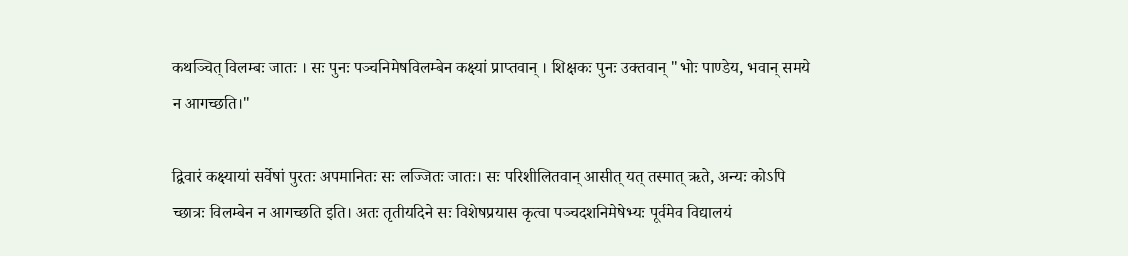कथञ्चित् विलम्बः जातः । सः पुनः पञ्चनिमेषविलम्बेन कक्ष्यां प्राप्तवान् । शिक्षकः पुनः उक्तवान् "भोः पाण्डेय, भवान् समये न आगच्छति।"

द्विवारं कक्ष्यायां सर्वेषां पुरतः अपमानितः सः लज्जितः जातः। सः परिशीलितवान् आसीत् यत् तस्मात् ऋते, अन्यः कोऽपि च्छात्रः विलम्बेन न आगच्छति इति। अतः तृतीयदिने सः विशेषप्रयास कृत्वा पञ्चदशनिमेषेभ्यः पूर्वमेव विद्यालयं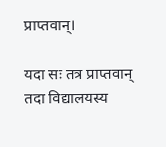प्राप्तवान्।

यदा सः तत्र प्राप्तवान् तदा विद्यालयस्य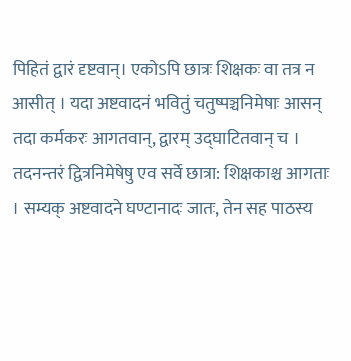पिहितं द्वारं दृष्टवान्। एकोऽपि छात्रः शिक्षकः वा तत्र न आसीत् । यदा अष्टवादनं भवितुं चतुष्पञ्चनिमेषाः आसन् तदा कर्मकरः आगतवान्, द्वारम् उद्घाटितवान् च । तदनन्तरं द्वित्रनिमेषेषु एव सर्वे छात्रा: शिक्षकाश्च आगताः । सम्यक् अष्टवादने घण्टानादः जातः, तेन सह पाठस्य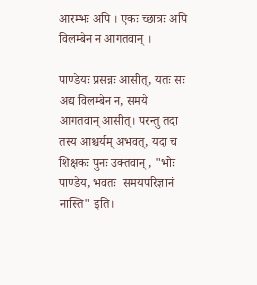आरम्भः अपि । एकः च्छात्रः अपि विलम्बेन न आगतवान् ।

पाण्डेयः प्रसन्नः आसीत्, यतः सः अद्य विलम्बेन न, समये आगतवान् आसीत्। परन्तु तदा तस्य आश्चर्यम् अभवत्, यदा च शिक्षकः पुनः उक्तवान् , "भोः पाण्डेय, भवतः  समयपरिज्ञानं नास्ति" इति।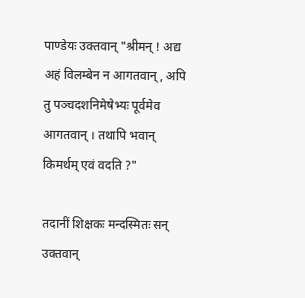पाण्डेयः उक्तवान् "श्रीमन् ! अद्य अहं विलम्बेन न आगतवान्, अपि तु पञ्चदशनिमेषेभ्यः पूर्वमेव आगतवान् । तथापि भवान् किमर्थम् एवं वदति ?"

तदानीं शिक्षकः मन्दस्मितः सन् उक्तवान्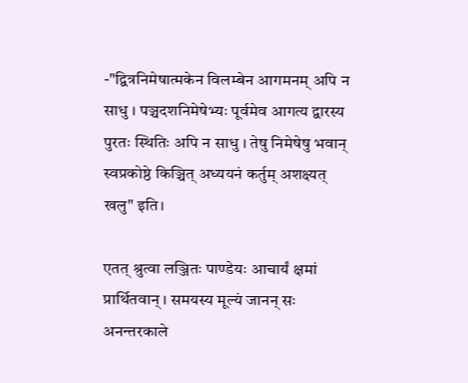-"द्वित्रनिमेषात्मकेन विलम्बेन आगमनम् अपि न साधु । पञ्चदशनिमेषेभ्यः पूर्वमेव आगत्य द्वारस्य पुरतः स्थितिः अपि न साधु । तेषु निमेषेषु भवान् स्वप्रकोष्ठे किञ्चित् अध्ययनं कर्तुम् अशक्ष्यत् खलु" इति।

एतत् श्रुत्वा लञ्जितः पाण्डेयः आचार्यं क्षमां प्रार्थितवान् । समयस्य मूल्यं जानन् सः अनन्तरकाले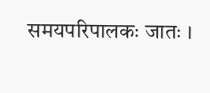समयपरिपालकः जातः ।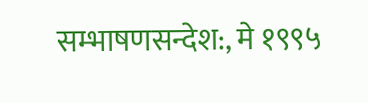सम्भाषणसन्देश:, मे १९९५